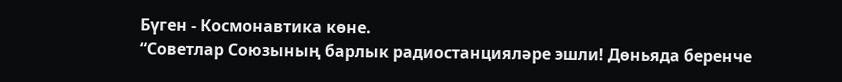Бүген - Космонавтика көне.
“Советлар Союзының барлык радиостанцияләре эшли! Дөньяда беренче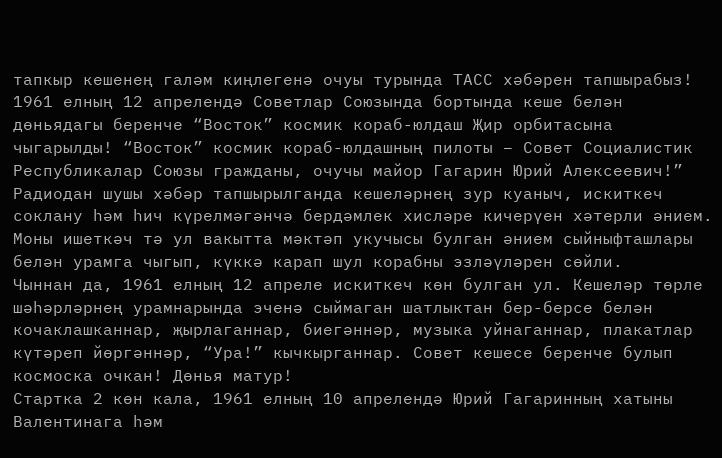тапкыр кешенең галәм киңлегенә очуы турында ТАСС хәбәрен тапшырабыз! 1961 елның 12 апрелендә Советлар Союзында бортында кеше белән дөньядагы беренче “Восток” космик кораб-юлдаш Җир орбитасына чыгарылды! “Восток” космик кораб-юлдашның пилоты – Совет Социалистик Республикалар Союзы гражданы, очучы майор Гагарин Юрий Алексеевич!”
Радиодан шушы хәбәр тапшырылганда кешеләрнең зур куаныч, искиткеч соклану һәм һич күрелмәгәнчә бердәмлек хисләре кичерүен хәтерли әнием. Моны ишеткәч тә ул вакытта мәктәп укучысы булган әнием сыйныфташлары белән урамга чыгып, күккә карап шул корабны эзләүләрен сөйли.
Чыннан да, 1961 елның 12 апреле искиткеч көн булган ул. Кешеләр төрле шәһәрләрнең урамнарында эченә сыймаган шатлыктан бер-берсе белән кочаклашканнар, җырлаганнар, биегәннәр, музыка уйнаганнар, плакатлар күтәреп йөргәннәр, “Ура!” кычкырганнар. Совет кешесе беренче булып космоска очкан! Дөнья матур!
Стартка 2 көн кала, 1961 елның 10 апрелендә Юрий Гагаринның хатыны Валентинага һәм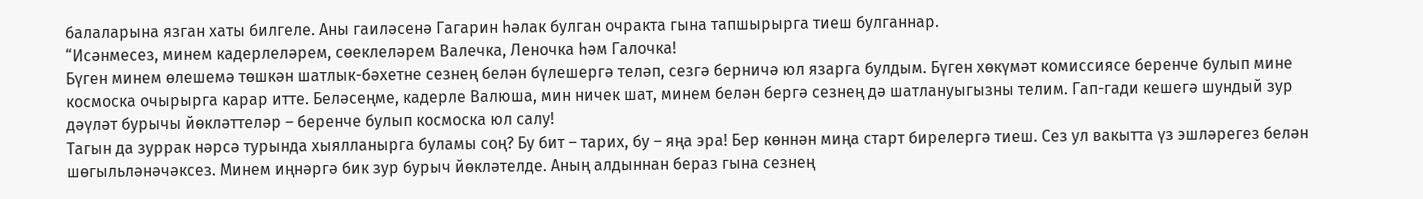балаларына язган хаты билгеле. Аны гаиләсенә Гагарин һәлак булган очракта гына тапшырырга тиеш булганнар.
“Исәнмесез, минем кадерлеләрем, сөеклеләрем Валечка, Леночка һәм Галочка!
Бүген минем өлешемә төшкән шатлык-бәхетне сезнең белән бүлешергә теләп, сезгә берничә юл язарга булдым. Бүген хөкүмәт комиссиясе беренче булып мине космоска очырырга карар итте. Беләсеңме, кадерле Валюша, мин ничек шат, минем белән бергә сезнең дә шатлануыгызны телим. Гап-гади кешегә шундый зур дәүләт бурычы йөкләттеләр – беренче булып космоска юл салу!
Тагын да зуррак нәрсә турында хыялланырга буламы соң? Бу бит – тарих, бу – яңа эра! Бер көннән миңа старт бирелергә тиеш. Сез ул вакытта үз эшләрегез белән шөгыльләнәчәксез. Минем иңнәргә бик зур бурыч йөкләтелде. Аның алдыннан бераз гына сезнең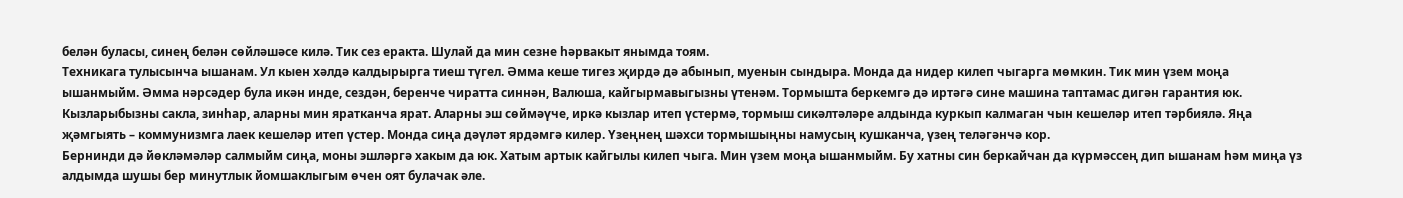белән буласы, синең белән сөйләшәсе килә. Тик сез еракта. Шулай да мин сезне һәрвакыт янымда тоям.
Техникага тулысынча ышанам. Ул кыен хәлдә калдырырга тиеш түгел. Әмма кеше тигез җирдә дә абынып, муенын сындыра. Монда да нидер килеп чыгарга мөмкин. Тик мин үзем моңа ышанмыйм. Әмма нәрсәдер була икән инде, сездән, беренче чиратта синнән, Валюша, кайгырмавыгызны үтенәм. Тормышта беркемгә дә иртәгә сине машина таптамас дигән гарантия юк.
Кызларыбызны сакла, зинһар, аларны мин яратканча ярат. Аларны эш сөймәүче, иркә кызлар итеп үстермә, тормыш сикәлтәләре алдында куркып калмаган чын кешеләр итеп тәрбиялә. Яңа җәмгыять – коммунизмга лаек кешеләр итеп үстер. Монда сиңа дәүләт ярдәмгә килер. Үзеңнең шәхси тормышыңны намусың кушканча, үзең теләгәнчә кор.
Бернинди дә йөкләмәләр салмыйм сиңа, моны эшләргә хакым да юк. Хатым артык кайгылы килеп чыга. Мин үзем моңа ышанмыйм. Бу хатны син беркайчан да күрмәссең дип ышанам һәм миңа үз алдымда шушы бер минутлык йомшаклыгым өчен оят булачак әле.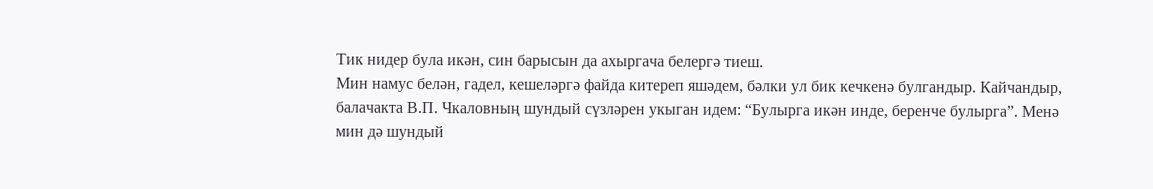Тик нидер була икән, син барысын да ахыргача белергә тиеш.
Мин намус белән, гадел, кешеләргә файда китереп яшәдем, бәлки ул бик кечкенә булгандыр. Кайчандыр, балачакта В.П. Чкаловның шундый сүзләрен укыган идем: “Булырга икән инде, беренче булырга”. Менә мин дә шундый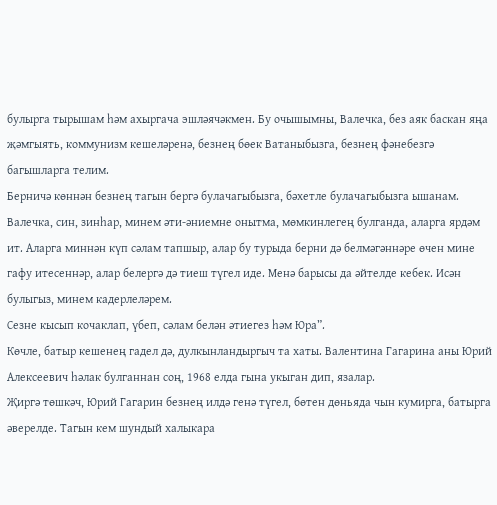булырга тырышам һәм ахыргача эшләячәкмен. Бу очышымны, Валечка, без аяк баскан яңа җәмгыять, коммунизм кешеләренә, безнең бөек Ватаныбызга, безнең фәнебезгә багышларга телим.
Берничә көннән безнең тагын бергә булачагыбызга, бәхетле булачагыбызга ышанам.
Валечка, син, зинһар, минем әти-әниемне онытма, мөмкинлегең булганда, аларга ярдәм ит. Аларга миннән күп сәлам тапшыр, алар бу турыда берни дә белмәгәннәре өчен мине гафу итесеннәр, алар белергә дә тиеш түгел иде. Менә барысы да әйтелде кебек. Исән булыгыз, минем кадерлеләрем.
Сезне кысып кочаклап, үбеп, сәлам белән әтиегез һәм Юра”.
Көчле, батыр кешенең гадел дә, дулкынландыргыч та хаты. Валентина Гагарина аны Юрий Алексеевич һәлак булганнан соң, 1968 елда гына укыган дип, язалар.
Җиргә төшкәч, Юрий Гагарин безнең илдә генә түгел, бөтен дөньяда чын кумирга, батырга әверелде. Тагын кем шундый халыкара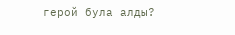герой була алды?